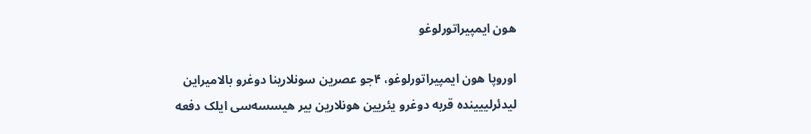هون ایمپیراتورلوغو

اوروپا هون ایمپیراتورلوغو، ۴جو عصرین سونلارینا دوغرو بالامیراین لیدئرلییینده قربه دوغرو یئریین هونلارین بیر هیسسه‌سی ایلک دفعه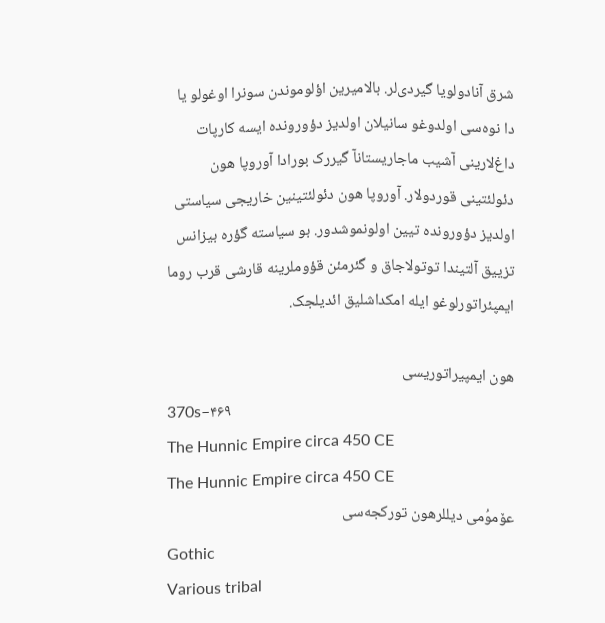شرق آنادولویا گیردی‌لر. بالامیرین اؤلوموندن سونرا اوغولو یا دا نوه‌سی اولدوغو سانیلان اولدیز دؤورونده ایسه کارپات داغ‌لارینی آشیب ماجاریستانآ گیررک بورادا آوروپا هون دئولئتینی قوردولار. آوروپا هون دئولئتینین خاریجی سیاستی اولدیز دؤورونده تیین اولونموشدور. بو سیاسته گؤره بیزانس تزییق آلتیندا توتولاجاق و گئرمئن قؤوملرینه قارشی قرب روما ایمپئراتورلوغو ایله امکداشلیق ائدیلجک.

هون ایمپیراتوریسی
370s–۴۶۹
The Hunnic Empire circa 450 CE
The Hunnic Empire circa 450 CE
عۆموُمی دیللرهون تورکجه‌سی
Gothic
Various tribal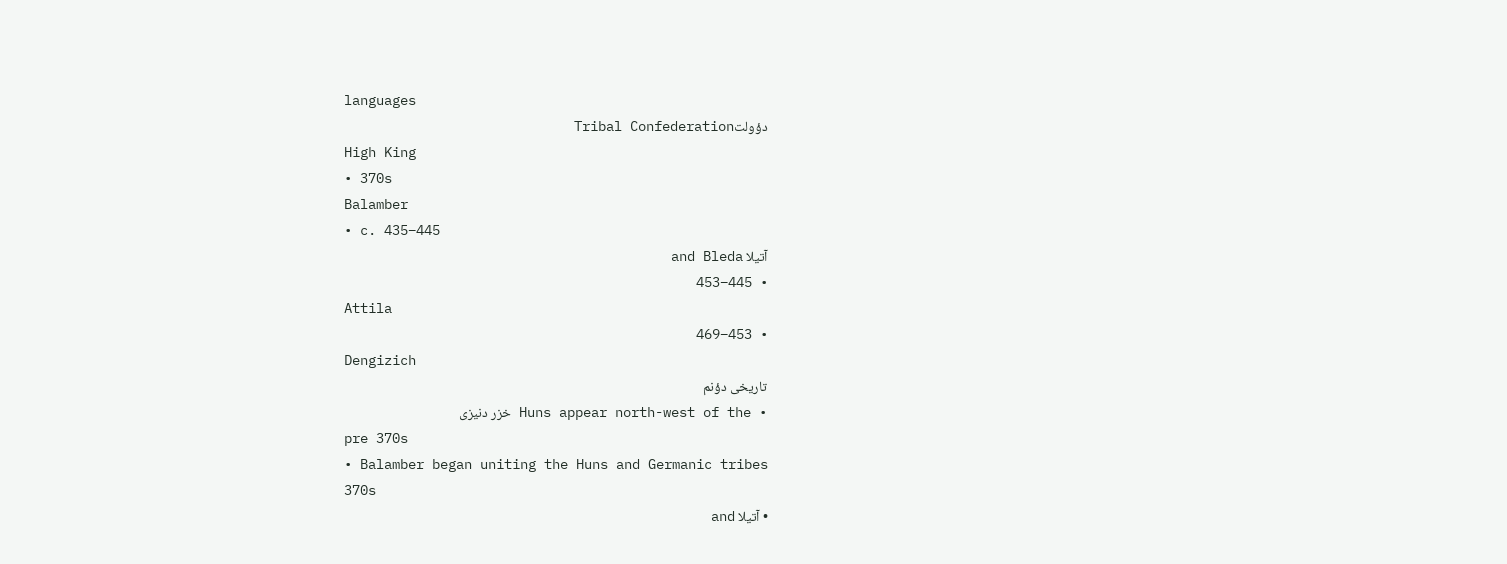languages
دؤولتTribal Confederation
High King
• 370s
Balamber
• c. 435–445
آتیلا and Bleda
• 445–453
Attila
• 453–469
Dengizich
تاریخی دؤنم
• Huns appear north-west of the خزر دنیزی
pre 370s
• Balamber began uniting the Huns and Germanic tribes
370s
• آتیلا and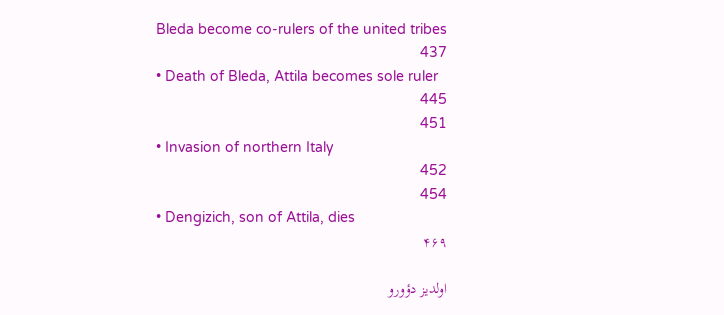Bleda become co-rulers of the united tribes
437
• Death of Bleda, Attila becomes sole ruler
445
451
• Invasion of northern Italy
452
454
• Dengizich, son of Attila, dies
۴۶۹

اولدیز دؤورو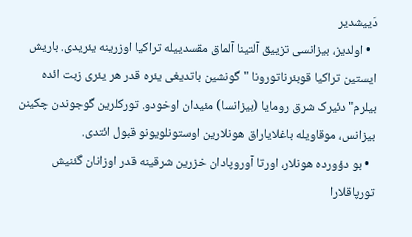دَییشدیر
  • اولدیز، بیزانسی تزییق آلتینا آلماق مقسدییله تراکیا اوزرینه یئریدی. باریش ایستین تراکیا قوبئرناتورونا "گونشین باتدیغی یئره قدر هر یئری زبت ائده بیلرم" دئیرک شرق رومایا (بیزانسا) مئیدان اوخودو. تورکلرین گوجوندن چکینن بیزانس، موقاویله باغلایاراق هونلارین اوستونلویونو قبول ائتدی.
  • بو دؤورده هونلار، اورتا آوروپادان خزرین شرقینه قدر اوزانان گئنیش تورپاقلارا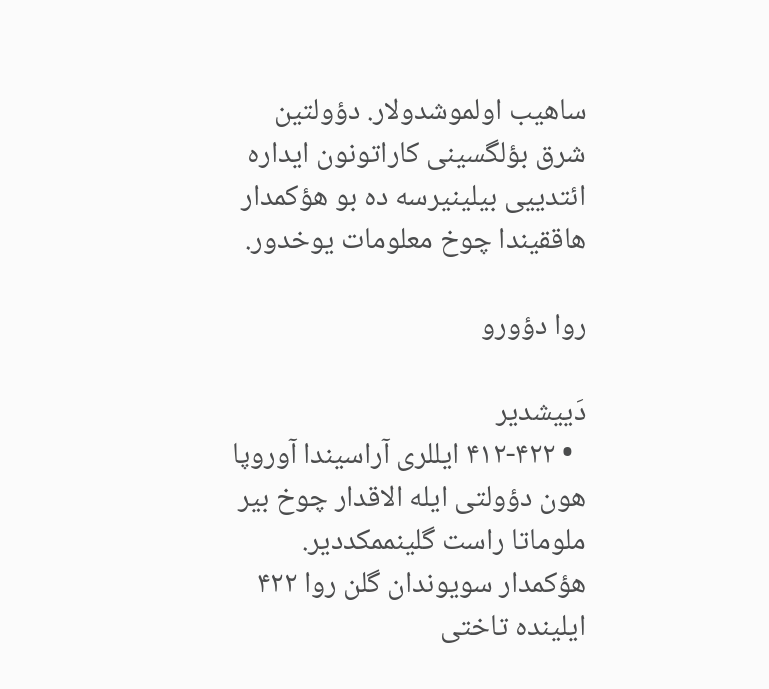ساهیب اولموشدولار. دؤولتین شرق بؤلگسینی کاراتونون ایداره ائتدییی بیلینیرسه ده بو هؤکمدار هاققیندا چوخ معلومات یوخدور.

روا دؤورو

دَییشدیر
  • ۴۱۲-۴۲۲ ایللری آراسیندا آوروپا هون دؤولتی ایله الاقدار چوخ بیر ملوماتا راست گلینممکددیر. هؤکمدار سویوندان گلن روا ۴۲۲ ایلینده تاختی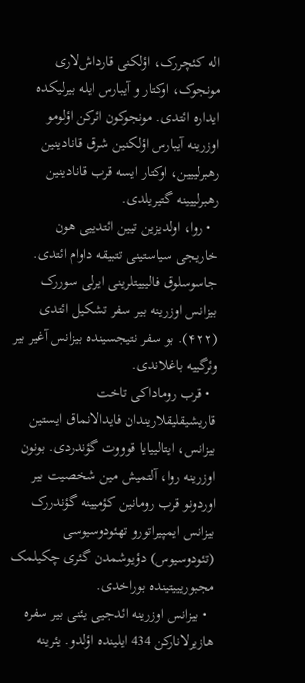اله کئچررک، اؤلکنی قارداش‌لاری مونجوک، اوکتار و آیبارس ایله بیرلیکده ایداره ائتدی. مونجوکون ائرکن اؤلومو اوزرینه آیبارس اؤلکنین شرق قانادینین رهبرلییین، اوکتار ایسه قرب قانادینین رهبرلییینه گتیریلدی.
  • روا، اولدیزین تیین ائتدییی هون خاریجی سیاستینی تتبیقه داوام ائتدی. جاسوسلوق فالیییتلرینی ایرلی سوررک بیزانس اوزرینه بیر سفر تشکیل ائتدی (۴۲۲). بو سفر نتیجسینده بیزانس آغیر بیر وئرگییه باغلاندی.
  • قرب روماداکی تاخت قاریشیقلیقلاریندان فایدالانماق ایستین بیزانس، ایتالییایا قوووت گؤندردی. بونون اوزرینه روا، آلتمیش مین شخصیت بیر اوردونو قرب رومانین کؤمیینه گؤندررک بیزانس ایمپیراتورو تهئودوسیوسی (تئودوسیوس) دؤیوشمدن گئری چکیلمک مجبوریییتینده بوراخدی.
  • بیزانس اوزرینه ائدجیی یئنی بیر سفره هازیرلانارکن 434 ایلینده اؤلدو. یئرینه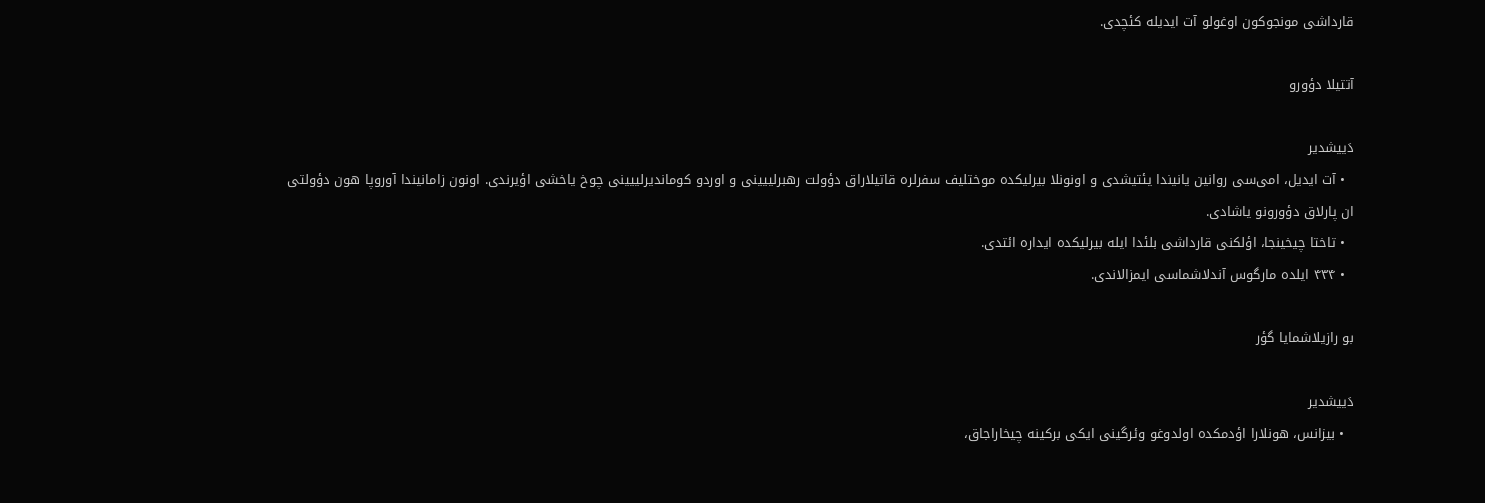قارداشی مونجوکون اوغولو آت ایدیله کئچدی.

آتتیلا دؤورو

دَییشدیر
  • آت ایدیل، امی‌سی روانین یانیندا یئتیشدی و اونونلا بیرلیکده موختلیف سفرلره قاتیلاراق دؤولت رهبرلییینی و اوردو کوماندیرلییینی چوخ یاخشی اؤیرندی. اونون زامانیندا آوروپا هون دؤولتی ان پارلاق دؤورونو یاشادی.
  • تاختا چیخینجا، اؤلکنی قارداشی بلئدا ایله بیرلیکده ایداره ائتدی.
  • ۴۳۴ ایلده مارگوس آندلاشماسی ایمزالاندی.

بو رازیلاشمایا گؤر

دَییشدیر
  • بیزانس، هونلارا اؤدمکده اولدوغو وئرگینی ایکی برکینه چیخاراجاق،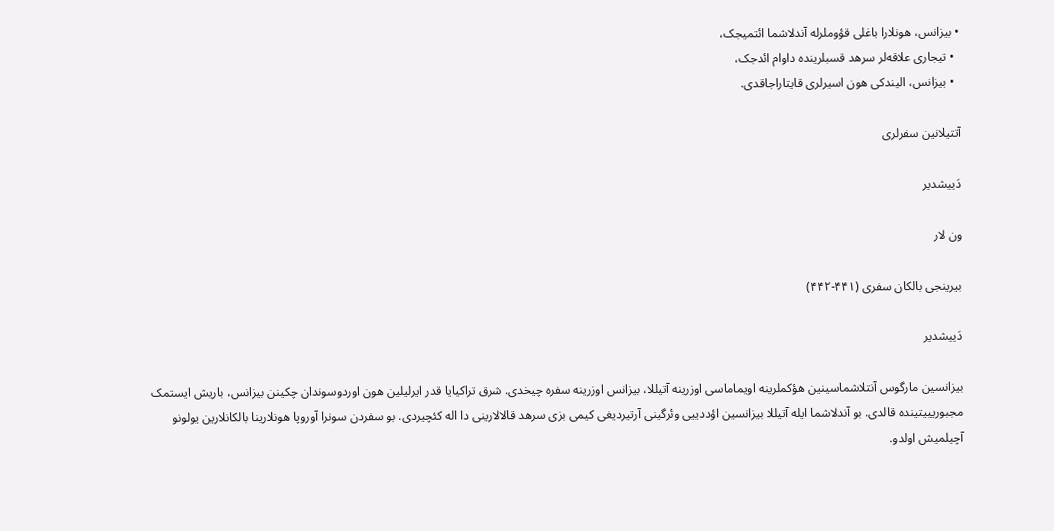• بیزانس، هونلارا باغلی قؤوملرله آندلاشما ائتمیجک،
  • تیجاری علاقه‌لر سرهد قسبلرینده داوام ائدجک،
  • بیزانس، الیندکی هون اسیرلری قایتاراجاقدی.

آتتیلانین سفرلری

دَییشدیر

ون لار

بیرینجی بالکان سفری (۴۴۱-۴۴۲)

دَییشدیر

بیزانسین مارگوس آنتلاشماسینین هؤکملرینه اویماماسی اوزرینه آتیللا، بیزانس اوزرینه سفره چیخدی. شرق تراکیایا قدر ایرلیلین هون اوردوسوندان چکینن بیزانس، باریش ایستمک مجبوریییتینده قالدی. بو آندلاشما ایله آتیللا بیزانسین اؤددییی وئرگینی آرتیردیغی کیمی بزی سرهد قالالارینی دا اله کئچیردی. بو سفردن سونرا آوروپا هونلارینا بالکانلارین یولونو آچیلمیش اولدو.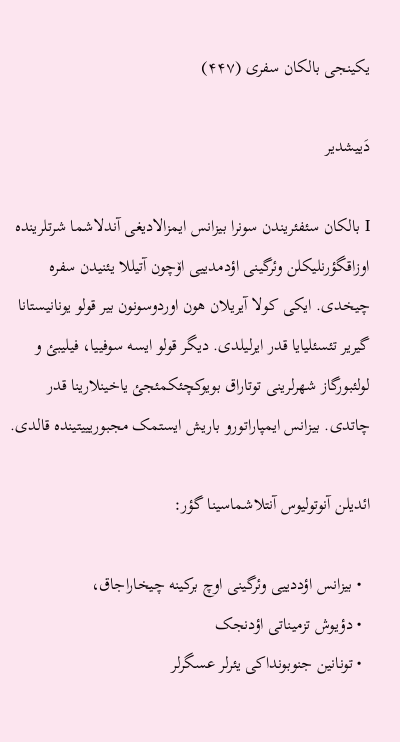یکینجی بالکان سفری (۴۴۷)

دَییشدیر

I بالکان سئفئریندن سونرا بیزانس ایمزالادیغی آندلاشما شرتلرینده اوزاقگؤرنلیکلن وئرگینی اؤدمدییی اۆچون آتیللا یئنیدن سفره چیخدی. ایکی کولا آیریلان هون اوردوسونون بیر قولو یونانیستانا گیریر تئسئلیایا قدر ایرلیلدی. دیگر قولو ایسه سوفییا، فیلیبئ و لولئبورگاز شهرلرینی توتاراق بویوکچئکمئجئ یاخینلارینا قدر چاتدی. بیزانس ایمپاراتورو باریش ایستمک مجبوریییتینده قالدی.

ائدیلن آنوتولیوس آنتلاشماسینا گؤر:

  • بیزانس اؤددییی وئرگینی اوچ برکینه چیخاراجاق،
  • دؤیوش تزمیناتی اؤدنجک
  • تونانین جنوبونداکی یئرلر عسگرلر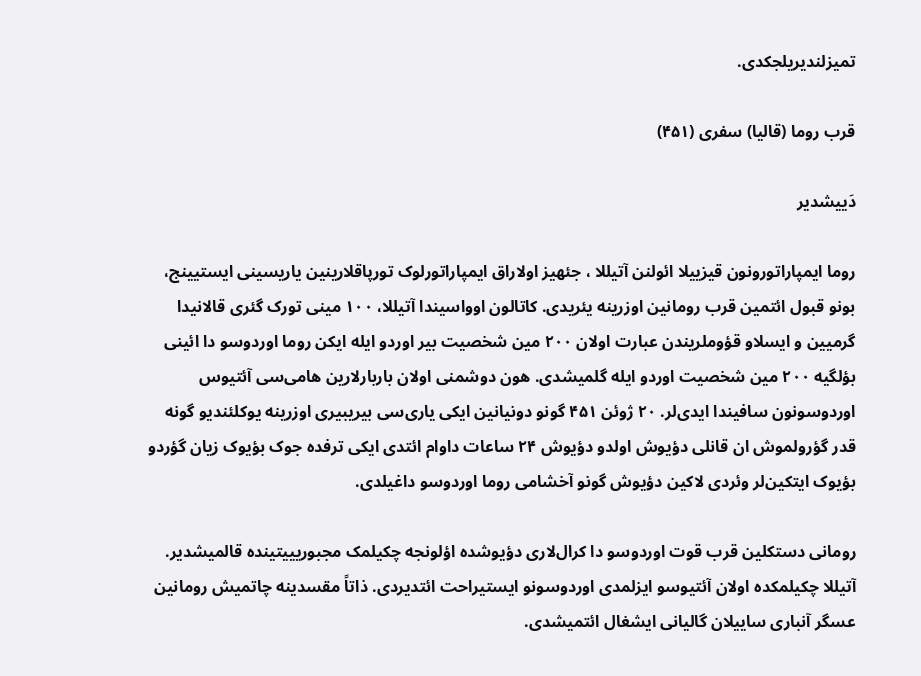تمیزلندیریلجکدی.

قرب روما (قالیا) سفری (۴۵۱)

دَییشدیر

روما ایمپاراتورونون قیزییلا ائولنن آتیللا ، جئهیز اولاراق ایمپاراتورلوک تورپاقلارینین یاریسینی ایستیینج، بونو قبول ائتمین قرب رومانین اوزرینه یئریدی. کاتالون اوواسیندا آتیللا، ۱۰۰ مینی تورک گئری قالانیدا گرمیین و ایسلاو قؤوملریندن عبارت اولان ۲۰۰ مین شخصیت بیر اوردو ایله ایکن روما اوردوسو دا ائینی بؤلگیه ۲۰۰ مین شخصیت اوردو ایله گلمیشدی. هون دوشمنی اولان باربارلارین هامی‌سی آئتیوس اوردوسونون سافیندا ایدی‌لر. ۲۰ ژوئن ۴۵۱ گونو دونیانین ایکی یاری‌سی بیریبیری اوزرینه یوکلئندیو گونه قدر گؤرولموش ان قانلی دؤیوش اولدو دؤیوش ۲۴ ساعات داوام ائتدی ایکی ترفده جوک بؤیوک زیان گؤردو بؤیوک ایتکین‌لر وئردی لاکین دؤیوش گونو آخشامی روما اوردوسو داغیلدی.

رومانی دستکلین قرب قوت اوردوسو دا کرال‌لاری دؤیوشده اؤلونجه چکیلمک مجبوریییتینده قالمیشدیر. آتیللا چکیلمکده اولان آئتیوسو ایزلمدی اوردوسونو ایستیراحت ائتدیردی. ذاتاً مقسدینه چاتمیش رومانین عسگر آنباری ساییلان گالیانی ایشغال ائتمیشدی.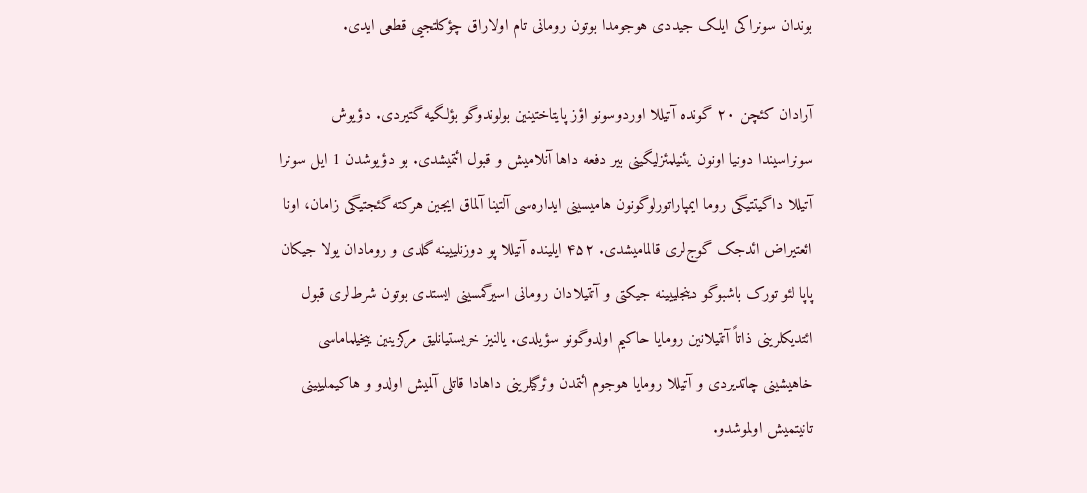بوندان سونراکی ایلک جیددی هوجومدا بوتون رومانی تام اولاراق چؤکلتجیی قطعی ایدی.

آرادان کئچن ۲۰ گونده آتیللا اوردوسونو اؤز پایتاختینین بولوندوگو بؤلگیه گتیردی. دؤیوش سونراسیندا دونیا اونون یئنیلمئزلیگینی بیر دفعه داها آنلامیش و قبول ائتمیشدی. بو دؤیوشدن 1 ایل سونرا آتیللا داگیتتیگی روما ایمپاراتورلوگونون هامیسینی ایداره‌سی آلتینا آلماق ایجین هرکته گئجتیگی زامان، اونا ائعتیراض ائدجک گوج‌لری قالمامیشدی. ۴۵۲ ایلینده آتیللا پو دوزنلییینه گلدی و رومادان یولا جیکان پاپا لئو تورک باشبوگو دینجلییینه جیکتی و آتتیلادان رومانی اسیرگمسینی ایستدی بوتون شرط‌لری قبول ائتدیکلرینی ذاتاً آتتیلانین رومایا حاکیم اولدوگونو سؤیلدی. یالنیز خریستیانلیق مرکزینین ییخیلماماسی خاهیشینی چاتدیردی و آتیللا رومایا هوجوم ائتمدن وئرگیلرینی داهادا قاتلی آلمیش اولدو و هاکیملییینی تانیتمیش اولموشدو.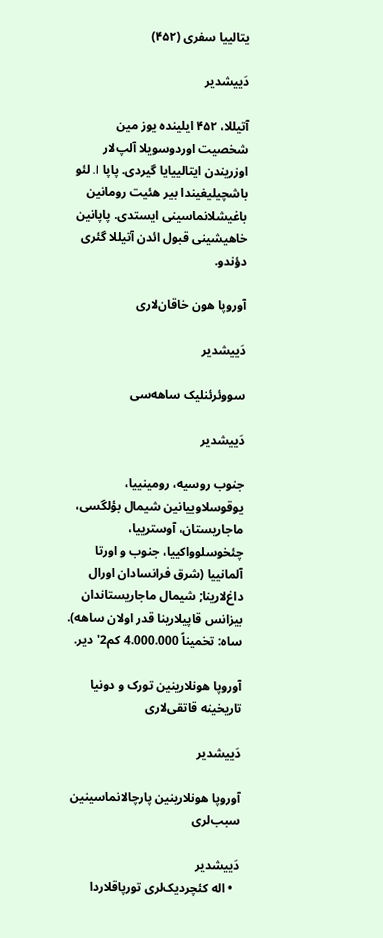یتالییا سفری (۴۵۲)

دَییشدیر

آتیللا، ۴۵۲ ایلینده یوز مین شخصیت اوردوسویلا آلپ‌لار اوزریندن ایتالییایا گیردی. پاپا I. لئو باشچیلیغیندا بیر هئیت رومانین باغیشلانماسینی ایستدی. پاپانین خاهیشینی قبول ائدن آتیللا گئری دؤندو.

آوروپا هون خاقان‌لاری

دَییشدیر

سووئرئنلیک ساهه‌سی

دَییشدیر

جنوب روسیه، رومینییا، یوقوسلاوییانین شیمال بؤلگسی، ماجاریستان، آوسترییا، چئخوسلوواکییا، جنوب و اورتا آلمانییا (شرق فرانسادان اورال داغ‌لارینا; شیمال ماجاریستاندان بیزانس قاپیلارینا قدر اولان ساهه). ساه: تخمیناً 4.000.000 کم2'دیر.

آوروپا هونلارینین تورک و دونیا تاریخینه قاتقی‌لاری

دَییشدیر

آوروپا هونلارینین پارچالانماسینین سبب‌لری

دَییشدیر
  • اله کئچردیک‌لری تورپاقلاردا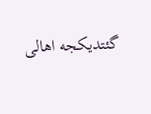گئتدیکجه اهالی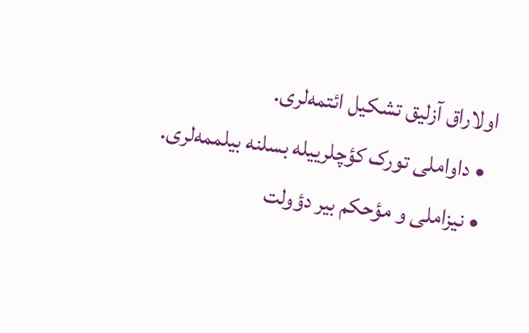اولاراق آزلیق تشکیل ائتمه‌لری.
  • داواملی تورک کؤچلرییله بسلنه بیلممه‌لری.
  • نیزاملی و مؤحکم بیر دؤولت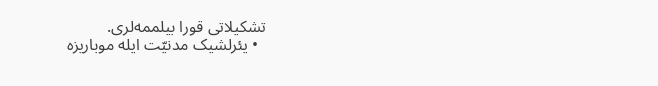تشکیلاتی قورا بیلممه‌لری.
  • یئرلشیک مدنیّت ایله موباریزه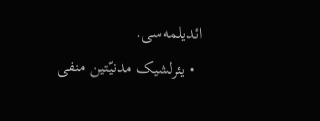ائدیلمه‌سی.
  • یئرلشیک مدنیّتین منفی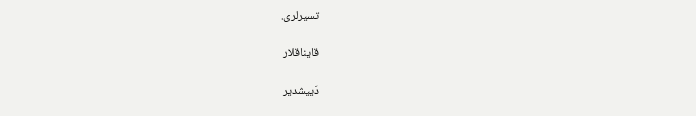تسیرلری.

قایناقلار

دَییشدیر